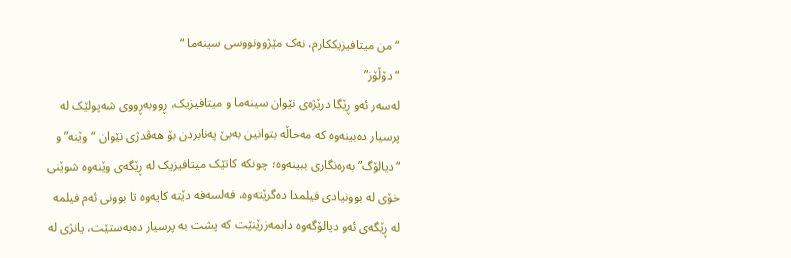“من میتافیزیککارم، نەک مێژوونووسی سینەما “
“دۆڵۆز”
لەسەر ئەو ڕێگا درێژەی نێوان سینەما و میتافیزیک، ڕووبەڕووی شەپولێک لە پرسیار دەبینەوە کە مەحاڵە بتوانین بەبێ پەنابردن بۆ هەڤدژی نێوان “وێنە” و “دیالۆگ” بەرەنگاری ببینەوە؛ چونکە کاتێک میتافیزیک لە ڕێگەی وێنەوە شوێنی خۆی لە بوونیادی فیلمدا دەگرێتەوە، فەلسەفە دێتە کایەوە تا بوونی ئەم فیلمە لە ڕێگەی ئەو دیالۆگەوە دابمەزرێنێت کە پشت بە پرسیار دەبەستێت، یانژی لە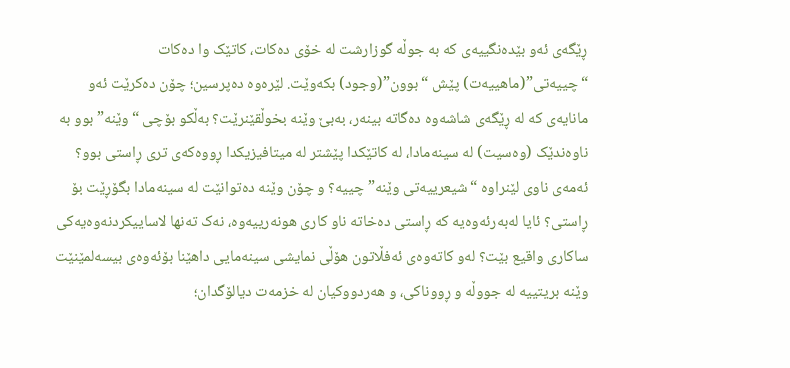ڕێگەی ئەو بێدەنگییەی کە بە جوڵە گوزارشت لە خۆی دەکات، کاتێک وا دەکات “چییەتی”(ماهییەت) پێش “بوون”(وجود) بکەوێت. لێرەوە دەپرسین؛ چۆن دەکرێت ئەو مانایەی کە لە ڕێگەی شاشەوە دەگاتە بینەر، بەبێ وێنە بخوڵقێنرێت؟ بەڵکو بۆچی “وێنە” بوو بە ناوەندێک (وەسیت) لە سینەمادا، لە کاتێکدا پێشتر لە میتافیزیکدا ڕووەکەی تری ڕاستی بوو؟ ئەمەی ناوی لێنراوە “شیعرییەتی وێنە” چییە؟ و چۆن وێنە دەتوانێت لە سینەمادا بگۆڕێت بۆ ڕاستی؟ ئایا لەبەرئەوەیە کە ڕاستی دەخاتە ناو کاری هونەرییەوە، نەک تەنها لاساییکردنەوەیەکی ساکاری واقیع بێت؟ لەو کاتەوەی ئەفڵاتون هۆڵی نمایشی سینەمایی داهێنا بۆئەوەی بیسەلمێنێت وێنە بریتییە لە جووڵە و ڕووناکی، و هەردووکیان لە خزمەت دیالۆگدان؛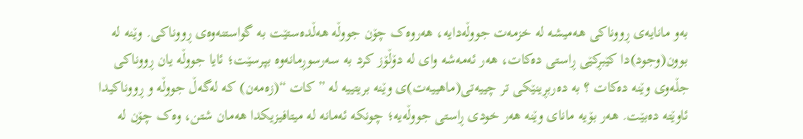بەو مانایەی ڕووناکی هەمیشە لە خزمەت جووڵەدایە، هەروەک چۆن جووڵە هەڵدەستێت بە گواستنەوەی ڕووناکی. وێنە لە بوون(وجود)دا کێبڕکێی ڕاستی دەکات، هەر ئەمەشە وای لە دۆڵۆز کرد بە سەرسوڕمانەوە بپرسێت؛ ئایا جووڵە یان ڕووناکی جڵەوی وێنە دەکات ؟ بە دەربڕینێکی تر چییەتی(ماهییەت)ی وێنە بریتییە لە ” کات “(زەمەن) کە لەگەڵ جووڵە و ڕووناکیدا ئاوێتە دەبێت. هەر بۆیە مانای وێنە هەر خودی ڕاستی جووڵەیە؛ چونکە ئەمانە لە میتافیزیکدا هەمان شتن، وەک چۆن لە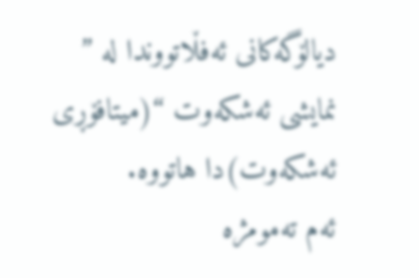دیالۆگەکانی ئەفڵاتووندا لە ” نمایشی ئەشکەوت “(میتافۆڕی ئەشکەوت)دا هاتووە.
ئەم تەمومژە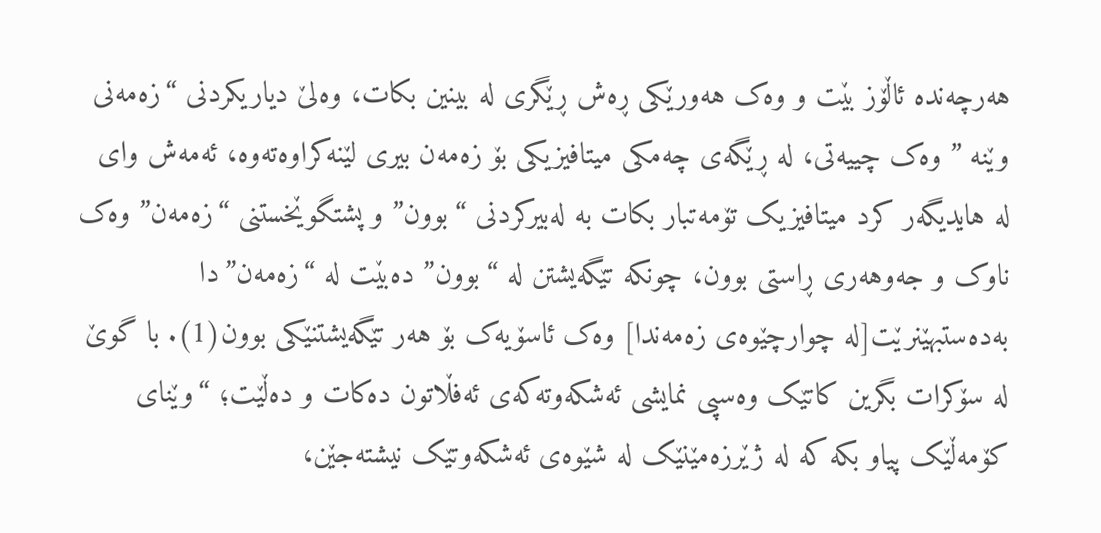هەرچەندە ئاڵۆز بێت و وەک هەورێکی ڕەش ڕێگری لە بینین بکات، وەلێ دیاریکردنی “زەمەنی وێنە ” وەک چییەتی، لە ڕێگەی چەمکی میتافیزیکی بۆ زەمەن بیری لێنەکراوەتەوە، ئەمەش وای لە هایدیگەر کرد میتافیزیک تۆمەتبار بکات بە لەبیرکردنی “بوون” و پشتگوێخستنی “زەمەن” وەک ناوک و جەوهەری ڕاستی بوون، چونکە تێگەیشتن لە “بوون” دەبێت لە “زەمەن”دا بەدەستبهێنرێت[لە چوارچێوەی زەمەندا] وەک ئاسۆیەک بۆ هەر تێگەیشتنێکی بوون(1). با گوێ لە سۆکرات بگرین کاتێک وەسپی نمایشی ئەشکەوتەکەی ئەفڵاتون دەکات و دەڵێت؛ “وێنای کۆمەڵێک پیاو بکە کە لە ژێرزەمێنێک لە شێوەی ئەشکەوتێک نیشتەجێن،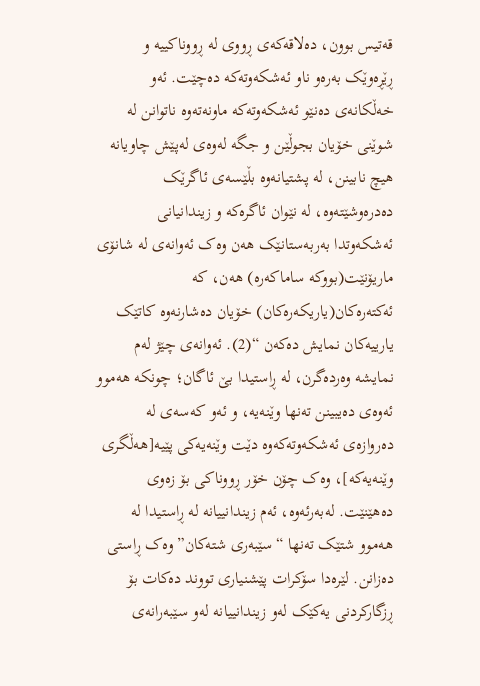قەتیس بوون، دەلاقەکەی ڕووی لە ڕووناکییە و ڕێڕەوێک بەرەو ناو ئەشکەوتەکە دەچێت. ئەو خەڵکانەی دەنێو ئەشکەوتەکە ماونەتەوە ناتوانن لە شوێنی خۆیان بجوڵێن و جگە لەوەی لەپێش چاویانە هیچ نابینن، لە پشتیانەوە بڵێسەی ئاگرێک دەدرەوشێتەوە، لە نێوان ئاگرەکە و زیندانیانی ئەشکەوتدا بەربەستانێک هەن وەک ئەوانەی لە شانۆی ماریۆنێت(بووکە ساماکەرە) هەن، کە ئەکتەرەکان(یاریکەرەکان) خۆیان دەشارنەوە کاتێک یارییەکان نمایش دەکەن “(2). ئەوانەی چێژ لەم نمایشە وەردەگرن، لە ڕاستیدا بێ ئاگان؛ چونکە هەموو ئەوەی دەیبینن تەنها وێنەیە، و ئەو کەسەی لە دەروازەی ئەشکەوتەکەوە دێت وێنەیەکی پێیە[هەڵگری وێنەیەکە]، وەک چۆن خۆر ڕووناکی بۆ زەوی دەهێنێت. لەبەرئەوە، ئەم زیندانییانە لە ڕاستیدا لە هەموو شتێک تەنها “سێبەری شتەکان” وەک ڕاستی دەزانن. لێرەدا سۆکرات پێشنیاری تووند دەکات بۆ ڕزگارکردنی یەکێک لەو زیندانییانە لەو سێبەرانەی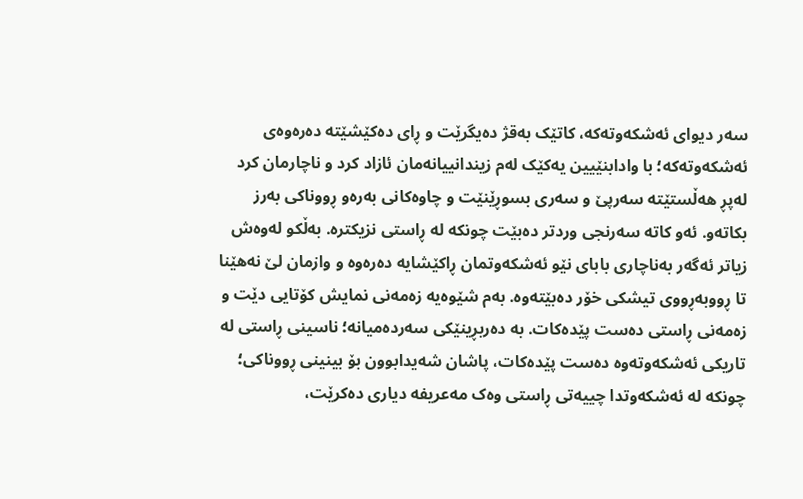سەر دیوای ئەشکەوتەکە، کاتێک بەقژ دەیگرێت و ڕای دەکێشێتە دەرەوەی ئەشکەوتەکە؛ با وادابنێیین یەکێک لەم زیندانییانەمان ئازاد کرد و ناچارمان کرد لەپڕ هەڵستێتە سەرپێ و سەری بسوڕێنێت و چاوەکانی بەرەو ڕووناکی بەرز بکاتەو. ئەو کاتە سەرنجی وردتر دەبێت چونکە لە ڕاستی نزیکترە. بەڵکو لەوەش زیاتر ئەگەر بەناچاری بابای نێو ئەشکەوتمان ڕاکێشایە دەرەوە و وازمان لێ نەهێنا تا ڕووبەڕووی تیشکی خۆر دەبێتەوە. بەم شێوەیە زەمەنی نمایش کۆتایی دێت و زەمەنی ڕاستی دەست پێدەکات. بە دەربڕینێکی سەردەمیانە؛ ناسینی ڕاستی لە تاریکی ئەشکەوتەوە دەست پێدەکات، پاشان شەیدابوون بۆ بینینی ڕووناکی؛ چونکە لە ئەشکەوتدا چییەتی ڕاستی وەک مەعریفە دیاری دەکرێت،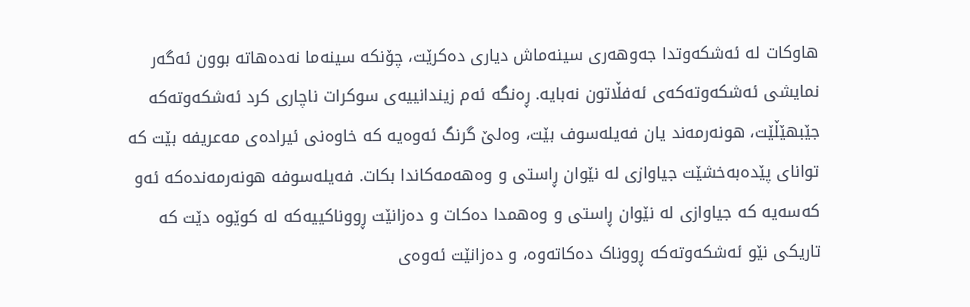هاوکات لە ئەشکەوتدا جەوهەری سینەماش دیاری دەکرێت، چۆنکە سینەما نەدەهاتە بوون ئەگەر نمایشی ئەشکەوتەکەی ئەفڵاتون نەبایە. ڕەنگە ئەم زیندانییەی سوکرات ناچاری کرد ئەشکەوتەکە جێبهێڵێت، هونەرمەند یان فەیلەسوف بێت، وەلێ گرنگ ئەوەیە کە خاوەنی ئیرادەی مەعریفە بێت کە توانای پێدەبەخشێت جیاوازی لە نێوان ڕاستی و وەهەمەکاندا بکات. فەیلەسوفە هونەرمەندەکە ئەو کەسەیە کە جیاوازی لە نێوان ڕاستی و وەهمدا دەکات و دەزانێت ڕووناکییەکە لە کوێوە دێت کە تاریکی نێو ئەشکەوتەکە ڕووناک دەکاتەوە، و دەزانێت ئەوەی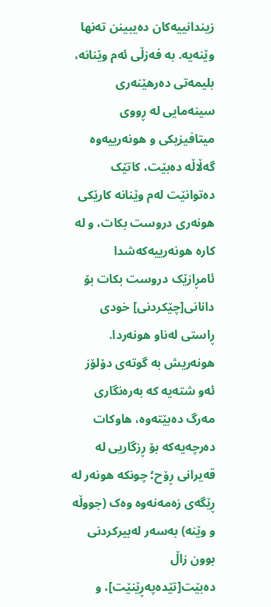زیندانییەکان دەیبینن تەنها وێنەیە. بە فەزڵی ئەم وێنانە، بلیمەتی دەرهێنەری سینەمایی لە ڕووی میتافیزیکی و هونەرییەوە گەڵاڵە دەبێت، کاتێک دەتوانێت لەم وێنانە کارێکی هونەری دروست بکات، و لە کارە هونەرییەکەشدا ئامڕازێک دروست بکات بۆ دانانی[چێکردنی] خودی ڕاستی لەناو هونەردا. هونەریش بە گوتەی دۆلۆز ئەو شتەیە کە بەرەنگاری مەرگ دەبێتەوە، هاوکات دەرچەیەکە بۆ ڕزگاریی لە قەیرانی ڕۆح؛ چونکە هونەر لە ڕێگەی زەمەنەوە وەک (جووڵە و وێنە) بەسەر لەبیرکردنی بوون زاڵ دەبێت[تێدەپەڕێنێت]، و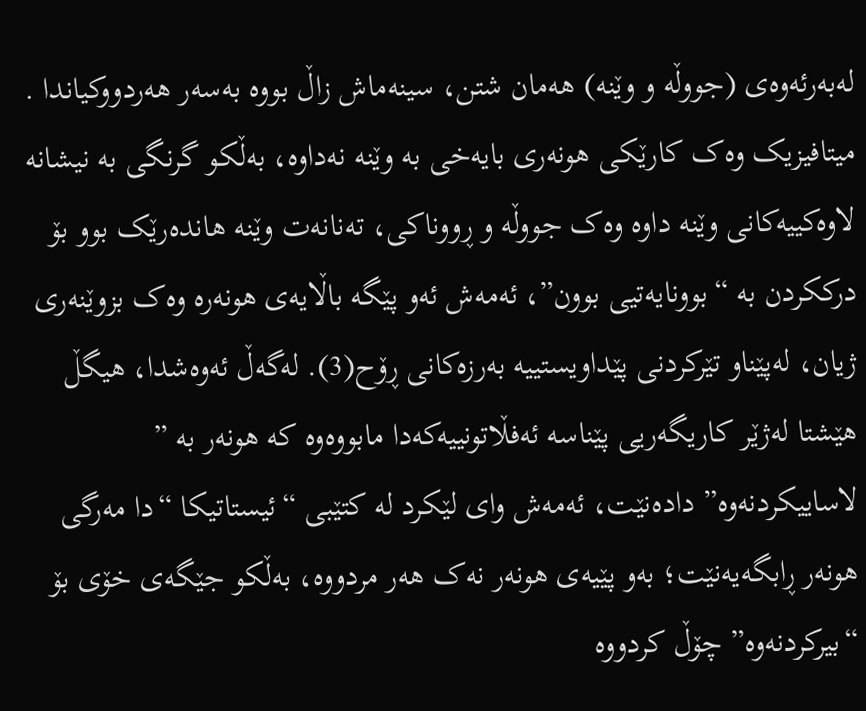لەبەرئەوەی (جووڵە و وێنە) هەمان شتن، سینەماش زاڵ بووە بەسەر هەردووکیاندا .
میتافیزیک وەک کارێکی هونەری بایەخی بە وێنە نەداوە، بەڵکو گرنگی بە نیشانە لاوەکییەکانی وێنە داوە وەک جووڵە و ڕووناکی، تەنانەت وێنە هاندەرێک بوو بۆ درککردن بە “بوونایەتیی بوون”، ئەمەش ئەو پێگە باڵایەی هونەرە وەک بزوێنەری ژیان، لەپێناو تێرکردنی پێداویستییە بەرزەکانی ڕۆح(3). لەگەڵ ئەوەشدا، هیگڵ هێشتا لەژێر کاریگەریی پێناسە ئەفڵاتونییەکەدا مابووەوە کە هونەر بە ” لاساییکردنەوە” دادەنێت، ئەمەش وای لێکرد لە کتێبی “ئیستاتیکا “دا مەرگی هونەر ڕابگەیەنێت؛ بەو پێیەی هونەر نەک هەر مردووە، بەڵکو جێگەی خۆی بۆ “بیرکردنەوە” چۆڵ کردووە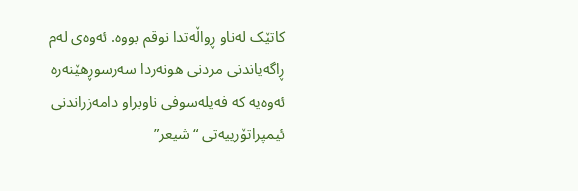کاتێک لەناو ڕواڵەتدا نوقم بووە. ئەوەی لەم ڕاگەیاندنی مردنی هونەردا سەرسوڕهێنەرە ئەوەیە کە فەیلەسوفی ناوبراو دامەزراندنی ئیمپراتۆرییەتی “شیعر”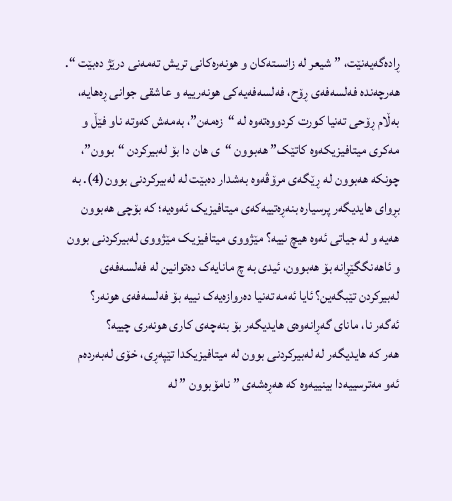ڕادەگەیەنێت، ” شیعر لە زانستەکان و هونەرەکانی تریش تەمەنی درێژ دەبێت “. هەرچەندە فەلسەفەی ڕۆح، فەلسەفەیەکی هونەرییە و عاشقی جوانی ڕەهایە، بەڵام ڕۆحی تەنیا کورت کردووەتەوە لە “زەمەن”، بەمەش کەوتە ناو فێڵ و مەکری میتافیزیکەوە کاتێک” هەبوون “ی هان دا بۆ لەبیرکردن “بوون”، چونکە هەبوون لە ڕێگەی مرۆڤەوە بەشدار دەبێت لە لەبیرکردنی بوون(4). بە بڕوای هایدیگەر پرسیارە بنەڕەتییەکەی میتافیزیک ئەوەیە؛ کە بۆچی هەبوون هەیە و لە جیاتی ئەوە هیچ نییە؟ مێژووی میتافیزیک مێژووی لەبیرکردنی بوون و ئاهەنگگێڕانە بۆ هەبوون، ئیدی بە چ مانایەک دەتوانین لە فەلسەفەی لەبیرکردن تێبگەین؟ ئایا ئەمە تەنیا دەروازەیەک نییە بۆ فەلسەفەی هونەر؟ ئەگەر نا، مانای گەڕانەوەی هایدیگەر بۆ بنەچەی کاری هونەری چییە؟
هەر کە هایدیگەر لە لەبیرکردنی بوون لە میتافیزیکدا تێپەڕی، خۆی لەبەردەم ئەو مەترسییەدا بینییەوە کە هەڕەشەی ” نامۆبوون ” لە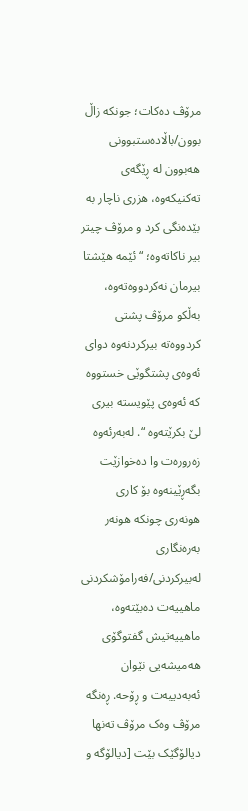مرۆڤ دەکات؛ جونکە زاڵ بوون/باڵادەستبوونی هەبوون لە ڕێگەی تەکنیکەوە، هزری ناچار بە بێدەنگی کرد و مرۆڤ چیتر بیر ناکاتەوە؛ “ئێمە هێشتا بیرمان نەکردووەتەوە، بەڵکو مرۆڤ پشتی کردووەتە بیرکردنەوە دوای ئەوەی پشتگوێی خستووە کە ئەوەی پێویستە بیری لێ بکرێتەوە “. لەبەرئەوە زەرورەت وا دەخوازێت بگەڕێینەوە بۆ کاری هونەری چونکە هونەر بەرەنگاری لەبیرکردنی/فەرامۆشکردنی ماهییەت دەبێتەوە، ماهییەتیش گفتوگۆی هەمیشەیی نێوان ئەبەدییەت و ڕۆحە. ڕەنگە مرۆڤ وەک مرۆڤ تەنها دیالۆگێک بێت [دیالۆگە و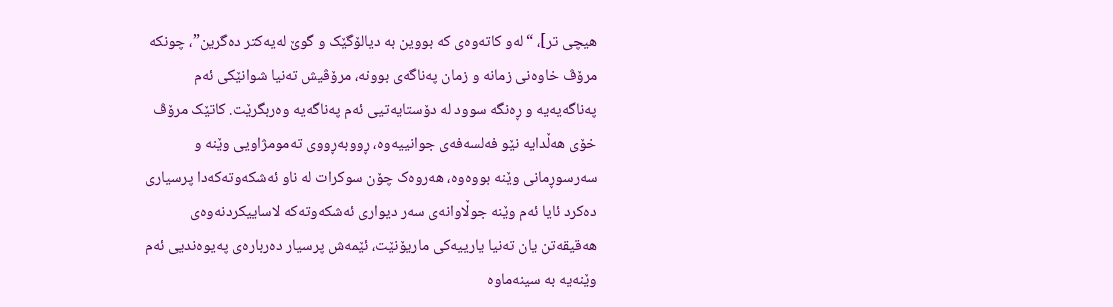هیچی تر]، “لەو کاتەوەی کە بووین بە دیالۆگێک و گوێ لەیەکتر دەگرین”، چونکە مرۆڤ خاوەنی زمانە و زمان پەناگەی بوونە، مرۆڤیش تەنیا شوانێکی ئەم پەناگەیەیە و ڕەنگە سوود لە دۆستایەتیی ئەم پەناگەیە وەربگرێت. کاتێک مرۆڤ خۆی هەڵدایە نێو فەلسەفەی جوانییەوە، ڕووبەڕووی تەمومژاویی وێنە و سەرسوڕمانی وێنە بووەوە، هەروەک چۆن سوکرات لە ناو ئەشکەوتەکەدا پرسیاری دەکرد ئایا ئەم وێنە جوڵاوانەی سەر دیواری ئەشکەوتەکە لاساییکردنەوەی هەقیقەتن یان تەنیا یارییەکی ماریۆنێت، ئێمەش پرسیار دەربارەی پەیوەندیی ئەم وێنەیە بە سینەماوە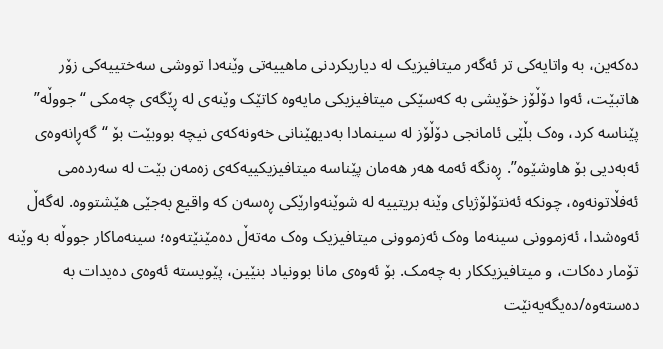دەکەین، بە واتایەکی تر ئەگەر میتافیزیک لە دیاریکردنی ماهییەتی وێنەدا تووشی سەختییەکی زۆر هاتبێت، ئەوا دۆڵۆز خۆیشی بە کەسێکی میتافیزیکی مایەوە کاتێک وێنەی لە ڕێگەی چەمکی “جووڵە” پێناسە کرد، وەک بڵێی ئامانجی دۆڵۆز لە سینمادا بەدیهێنانی خەونەکەی نیچە بووبێت بۆ “گەڕانەوەی ئەبەدیی بۆ هاوشێوە”. ڕەنگە ئەمە هەر هەمان پێناسە میتافیزیکییەکەی زەمەن بێت لە سەردەمی ئەفڵاتونەوە، چونکە ئەنتۆلۆژیای وێنە بریتییە لە شوێنەوارێکی ڕەسەن کە واقیع بەجێی هێشتووە. لەگەڵ ئەوەشدا، ئەزموونی سینەما وەک ئەزموونی میتافیزیک وەک مەتەڵ دەمێنێتەوە؛ سینەماکار جووڵە بە وێنە تۆمار دەکات، و میتافیزیککار بە چەمک. بۆ ئەوەی مانا بوونیاد بنێین، پێویستە ئەوەی دەیدات بە دەستەوە/دەیگەیەنێت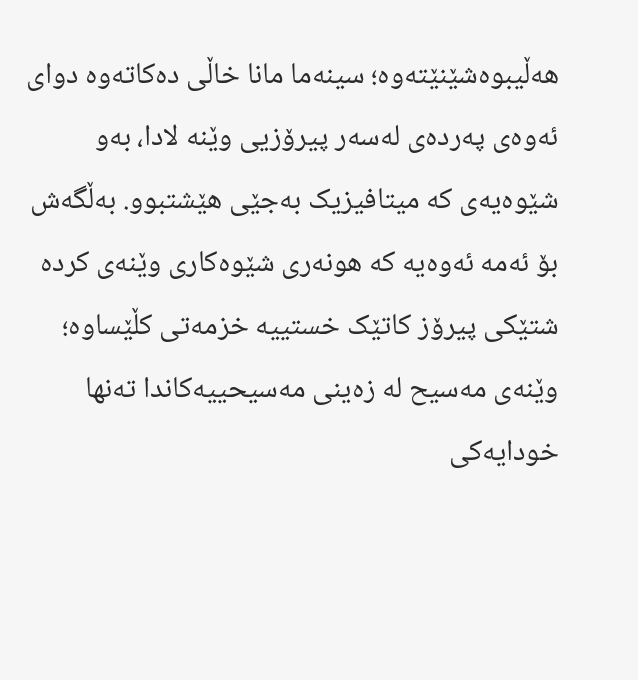هەڵیبوەشێنێتەوە؛ سینەما مانا خاڵی دەکاتەوە دوای ئەوەی پەردەی لەسەر پیرۆزیی وێنە لادا، بەو شێوەیەی کە میتافیزیک بەجێی هێشتبوو. بەڵگەش بۆ ئەمە ئەوەیە کە هونەری شێوەکاری وێنەی کردە شتێکی پیرۆز کاتێک خستییە خزمەتی کڵێساوە؛ وێنەی مەسیح لە زەینی مەسیحییەکاندا تەنها خودایەکی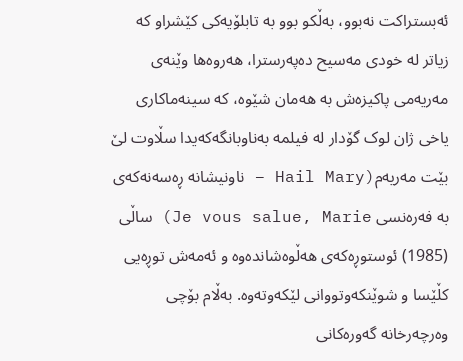ئەبستراکت نەبوو، بەڵکو بوو بە تابلۆیەکی کێشراو کە زیاتر لە خودی مەسیح دەپەرسترا، هەروەها وێنەی مەریەمی پاکیزەش بە هەمان شێوە، کە سینەماکاری یاخی ژان لوک گۆدار لە فیلمە بەناوبانگەکەیدا سڵاوت لێ بێت مەریەم(Hail Mary – ناونیشانە ڕەسەنەکەی بە فەرەنسی Je vous salue, Marie) ساڵی (1985) ئوستوڕەکەی هەڵوەشاندەوە و ئەمەش توڕەیی کڵێسا و شوێنکەوتووانی لێکەوتەوە. بەڵام بۆچی وەرچەرخانە گەورەکانی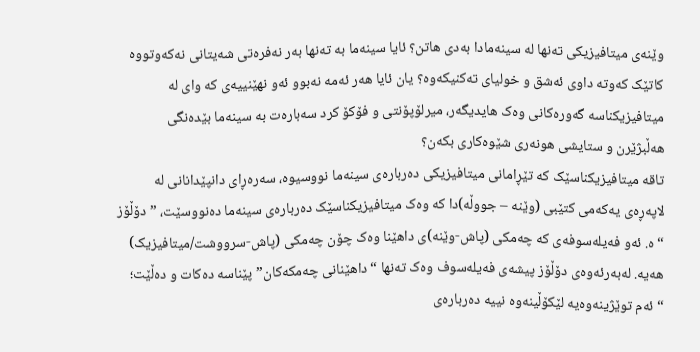وێنەی میتافیزیکی تەنها لە سینەمادا بەدی هاتن؟ ئایا سینەما بە تەنها بەر نەفرەتی شەیتانی نەکەوتووە کاتێک کەوتە داوی ئەشق و خولیای تەکنیکەوە؟ یان ئایا هەر ئەمە نەبوو ئەو نهێنییەی کە وای لە میتافیزیکناسە گەورەکانی وەک هایدیگەر، میرلۆپۆنتی و فۆکۆ کرد سەبارەت بە سینەما بێدەنگی هەڵبژێرن و ستایشی هونەری شێوەکاری بکەن؟
تاقە میتافیزیکناسێک کە تێڕامانی میتافیزیکی دەربارەی سینەما نووسیوە، سەرەڕای دانپێدانانی لە لاپەڕەی یەکەمی کتێبی (وێنە – جووڵە)دا کە وەک میتافیزیکناسێک دەربارەی سینەما دەنووسێت، ” دۆڵۆز “ە. ئەو فەیلەسوفەی کە چەمکی (پاش-وێنە)ی داهێنا وەک چۆن چەمکی (پاش-سرووشت/میتافیزیک) هەیە. لەبەرئەوەی دۆڵۆز پیشەی فەیلەسوف وەک تەنها “داهێنانی چەمکەکان” پێناسە دەکات و دەڵێت؛ “ئەم توێژینەوەیە لێکۆڵینەوە نییە دەربارەی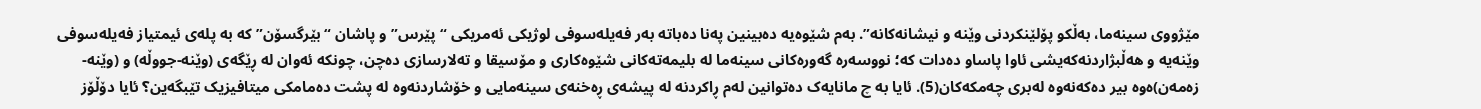مێژووی سینەما، بەڵکو پۆلێنکردنی وێنە و نیشانەکانە”. بەم شێوەیە دەبینین پەنا دەباتە بەر فەیلەسوفی لوژیکی ئەمریکی “پێرس” و پاشان “بێرگسۆن” کە بە پلەی ئیمتیاز فەیلەسوفی وێنەیە و هەڵبژاردنەکەیشی ئاوا پاساو دەدات کە؛ نووسەرە گەورەکانی سینەما لە بلیمەتەکانی شێوەکاری و مۆسیقا و تەلارسازی دەچن، چونکە ئەوان لە ڕێگەی (وێنە-جووڵە) و (وێنە-زەمەن)ەوە بیر دەکەنەوە لەبری چەمکەکان(5). ئایا بە چ مانایەک دەتوانین لەم ڕاکردنە لە پیشەی ڕەخنەی سینەمایی و خۆشاردنەوە لە پشت دەمامکی میتافیزیک تێبگەین؟ ئایا دۆڵۆز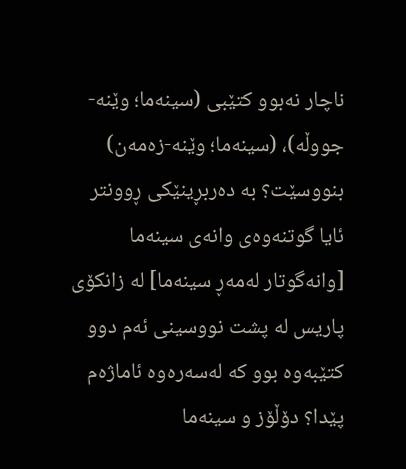ناچار نەبوو کتێبی (سینەما؛ وێنە-جووڵە)، (سینەما؛ وێنە-زەمەن) بنووسێت؟ بە دەربڕینێکی ڕوونتر ئایا گوتنەوەی وانەی سینەما [وانەگوتار لەمەڕ سینەما] لە زانکۆی پاریس لە پشت نووسینی ئەم دوو کتێبەوە بوو کە لەسەرەوە ئاماژەم پێدا؟ دۆڵۆز و سینەما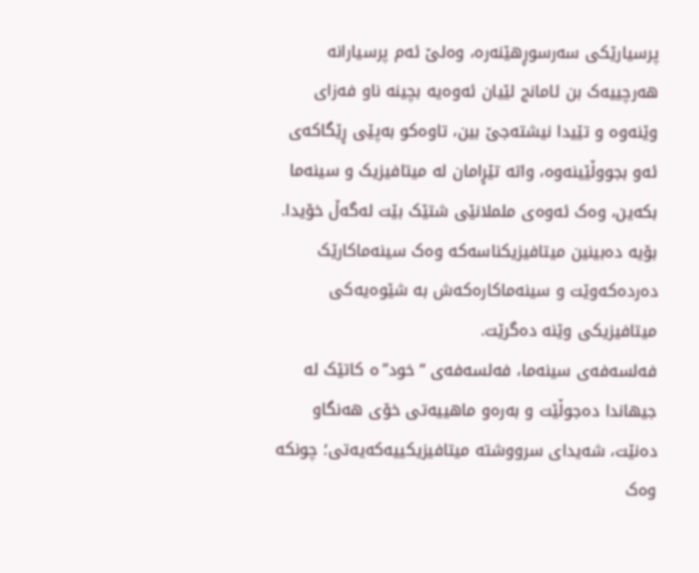پرسیارێکی سەرسوڕهێنەرە، وەلێ ئەم پرسیارانە هەرچییەک بن ئامانج لێیان ئەوەیە بچینە ناو فەزای وێنەوە و تێیدا نیشتەجێ بین، تاوەکو بەپێی ڕێگاکەی ئەو بجووڵێینەوە، واتە تێڕامان لە میتافیزیک و سینەما بکەین، وەک ئەوەی ململانێی شتێک بێت لەگەڵ خۆیدا. بۆیە دەبینین میتافیزیکناسەکە وەک سینەماکارێک دەردەکەوێت و سینەماکارەکەش بە شێوەیەکی میتافیزیکی وێنە دەگرێت.
فەلسەفەی سینەما، فەلسەفەی “خود”ە کاتێک لە جیهاندا دەجوڵێت و بەرەو ماهییەتی خۆی هەنگاو دەنێت، شەیدای سرووشتە میتافیزیکییەکەیەتی؛ چونکە وەک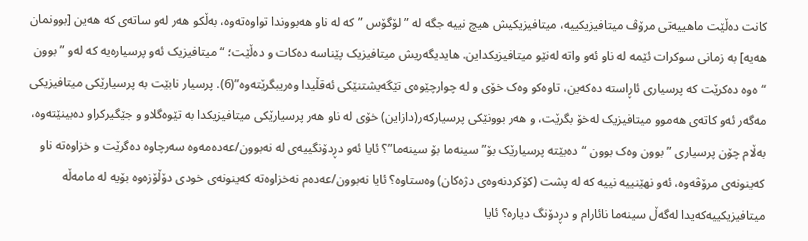کانت دەڵێت ماهییەتی مرۆڤ میتافیزیکییە، میتافیزیکیش هیچ نییە جگە لە ” لۆگۆس ” کە لە ناو هەبووندا تواوەتەوە، بەڵکو هەر لەو ساتەی کە هەین [بوونمان هەیە] بە زمانی سوکرات ئێمە لە ناو ئەو واتە لەنێو میتافیزیکداین. هایدیگەریش میتافیزیک پێناسە دەکات و دەڵێت؛ “میتافیزیک ئەو پرسیارەیە کە لەو ” بوون “ەوە دەکرێت کە پرسیاری ئاڕاستە دەکەین، تاوەکو وەک خۆی و لە چوارچێوەی تێگەیشتنێکی ئەقڵیدا وەریبگرێتەوە”(6). پرسیار نابێت بە پرسیارێکی میتافیزیکی مەگەر ئەو کاتەی هەموو میتافیزیک لەخۆ بگرێت، و هەر بوونێکی پرسیارکەر(دازاین) خۆی لە ناو هەر پرسیارێکی میتافیزیکدا بە تێوەگلاو و جێگیرکراو دەبینێتەوە، بەڵام چۆن پرسیاری ” بوون وەک بوون “دەبێتە پرسیارێک بۆ” سینەما بۆ سینەما”؟ ئایا ئەو دڕدۆنگییەی لە نەبوون/عەدەمەوە سەرچاوە دەگرێت و خزاوەتە ناو کەینونەی مرۆڤەوە، ئەو نهێنییە نییە کە لە پشت (کۆکردنەوەی دژەکان) وەستاوە؟ ئایا نەبوون/عەدەم نەخزاوەتە کەینونەی خودی دۆڵۆزەوە بۆیە لە مامەڵە میتافیزیکییەکەیدا لەگەڵ سینەما نائارام و دڕدۆنگ دیارە؟ ئایا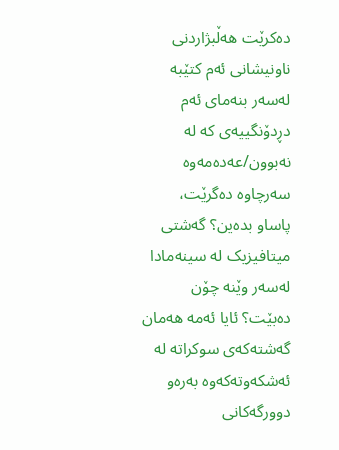دەکرێت هەڵبژاردنی ناونیشانی ئەم کتێبە لەسەر بنەمای ئەم دڕدۆنگییەی کە لە نەبوون/عەدەمەوە سەرچاوە دەگرێت، پاساو بدەین؟ گەشتی میتافیزیک لە سینەمادا لەسەر وێنە چۆن دەبێت؟ ئایا ئەمە هەمان گەشتەکەی سوکراتە لە ئەشکەوتەکەوە بەرەو دوورگەکانی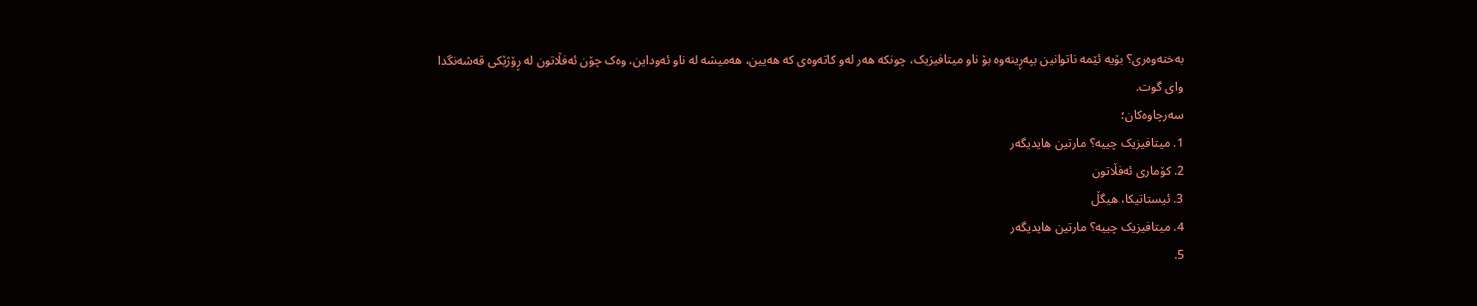بەختەوەری؟ بۆیە ئێمە ناتوانین بپەڕینەوە بۆ ناو میتافیزیک، چونکە هەر لەو کاتەوەی کە هەیین، هەمیشە لە ناو ئەوداین، وەک چۆن ئەفڵاتون لە ڕۆژێکی قەشەنگدا وای گوت.
سەرچاوەکان؛
1. میتافیزیک چییە؟ مارتین هایدیگەر
2. کۆماری ئەفڵاتون
3. ئیستاتیکا، هیگڵ
4. میتافیزیک چییە؟ مارتین هایدیگەر
5.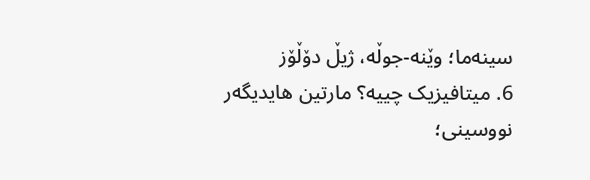سینەما؛ وێنە-جوڵە، ژیڵ دۆڵۆز
6. میتافیزیک چییە؟ مارتین هایدیگەر
نووسینی؛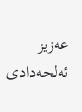عەزیز ئەلحەدادی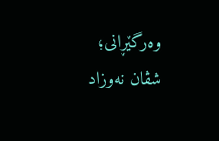وەرگێڕانی؛ شڤان نەوزاد